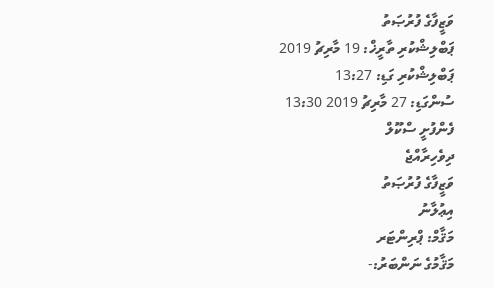ވަޒީފާގެ ފުރުޞަތު
ޕަބްލިޝްކުރި ތާރީޚް: 19 މާރިޗު 2019
ޕަބްލިޝްކުރި ގަޑި: 13:27
ސުންގަޑި: 27 މާރިޗު 2019 13:30
ފެންފުށީ ސްކޫލް
ދިވެހިރާއްޖެ
ވަޒީފާގެ ފުރުޞަތު
އިޢުލާނު
މަޤާމް: ޕްރިންޓަރ
މަޤާމުގެ ނަންބަރު:-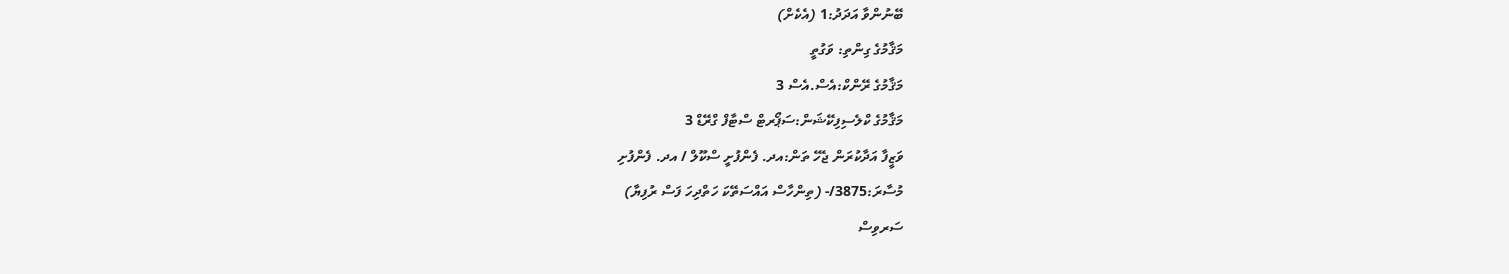ބޭނުންވާ އަދަދު:1 (އެކެށް)
މަޤާމުގެ ގިންތި: ވަގުތީ
މަޤާމުގެ ރޭންކް:އެސް.އެސް 3
މަޤާމުގެ ކްލެސިފިކޭޝަން:ސަޕޯރޓް ސްޓާފް ގްރޭޑް 3
ވަޒީފާ އަދާކުރަން ޖެހޭ ތަން:އދ. ފެންފުށީ ސްކޫލް / އދ. ފެންފުށި
މުސާރަ:3875/- (ތިންހާސް އައްސަތޭކަ ހަތްދިހަ ފަސް ރުފިޔާ)
ސަރވިސް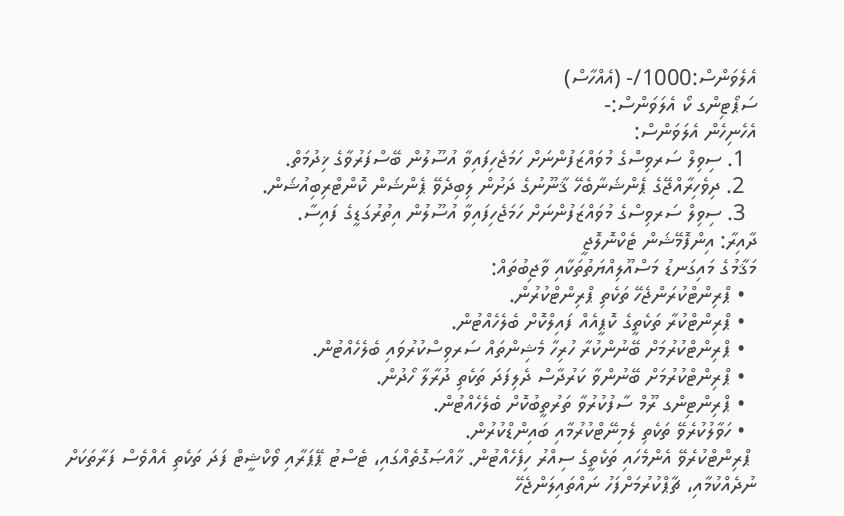އެލެވަންސް:1000/- (އެއްހާސް)
ސަޕޯޓިންގ ކޯ އެލަވަންސް:-
އެހެނިހެން އެލަވަންސް:
  1. ސިވިލް ސަރވިސްގެ މުވައްޒަފުންނަށް ހަމަޖެހިފައިވާ އުސޫލުން ބޭސްފަރުވާގެ ޚިދުމަތް.
  2. ދިވެހިރާއްޖޭގެ ޕެންޝަނާބެހޭ ޤާނޫނުގެ ދަށުން ލިބިދެވޭ ޕެންޝަން ކޮންޓްރިބިއުޝަން.
  3. ސިވިލް ސަރވިސްގެ މުވައްޒަފުންނަށް ހަމަޖެހިފައިވާ އުސޫލުން އިތުރުގަޑީގެ ފައިސާ.
ދާއިރާ: އިންފޮމޭޝަން ޓެކްނޮލޮޖީ
މަޤާމުގެ މައިގަނޑު މަސްއޫލިއްޔަތުތަކާއި ވާޖިބުތައް:
  • ޕްރިންޓްކުރަންޖެހޭ ތަކެތި ޕްރިންޓްކުރުން.
  • ޕްރިންޓްކުރާ ތަކެތީގެ ކޮޕީއެއް ފައިލްކޮށް ބެލެހެއްޓުން.
  • ޕްރިންޓްކުރުމަށް ބޭނުންކުރާ ހުރިހާ މެޝިންތައް ސަރވިސްކުރުވައި ބެލެހެއްޓުން.
  • ޕްރިންޓްކުރުމަށް ބޭނުންވާ ކަރުދާސް ދެލިފަދަ ތަކެތި ދުރާލާ ހޯދުން.
  • ޕްރިންޓިންގ ރޫމް ސާފުކުރުވާ ތަރުތީބުކޮށް ބެލެހެއްޓުން.
  • ހަވާލުކުރެވޭ ތަކެތި ލެމިނޭޓްކުރުމާއި ބައިންޑްކުރުން.
 ޕްރިންޓްކުރެވޭ އެންމެހައި ތަކެތީގެ ސިއްރު ހިފެހެއްޓުން. ޚާއްޞަގޮތެއްގައި، ޓެސްޓު ޕޭޕަރާއި ވޯކްޝީޓް ފަދަ ތަކެތި އެއްވެސް ފަރާތަކަށް ނުދެއްކުމާއި، ޗާޕްކުރުމަށްފަހު ނައްތައިލަންޖެހޭ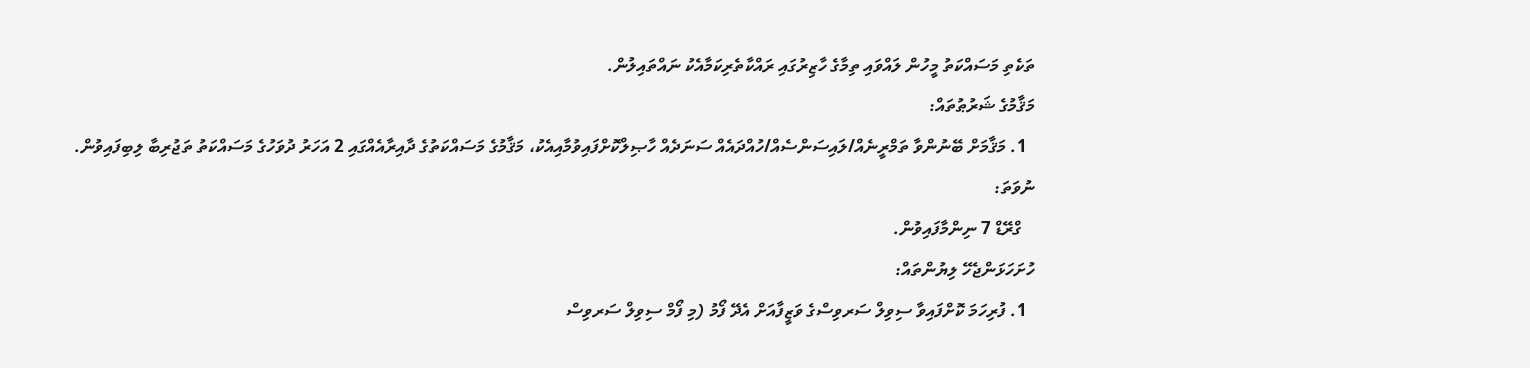ތަކެތި މަސައްކަތު މީހުން ލައްވައި ތިމާގެ ހާޒިރުގައި ރައްކާތެރިކަމާއެކު ނައްތައިލުން.
މަޤާމުގެ ޝަރުޠުތައް:
  1. މަޤާމަށް ބޭނުންވާ ތަމްރީނެއް/ލައިސަންސެއް/ހުއްދައެއް ސަނަދެއް ހާޞިލްކޮށްފައިވުމާއިއެކު، މަޤާމުގެ މަސައްކަތުގެ ދާއިރާއެއްގައި 2 އަހަރު ދުވަހުގެ މަސައްކަތު ތަޖުރިބާ ލިބިފައިވުން.
ނުވަތަ:
   ގްރޭޑް 7 ނިންމާފައިވުން.
ހުށަހަޅަންޖެހޭ ލިޔުންތައް:
  1. ފުރިހަމަ ކޮށްފައިވާ ސިވިލް ސަރވިސްގެ ވަޒީފާއަށް އެދޭ ފޯމު (މި ފޯމް ސިވިލް ސަރވިސް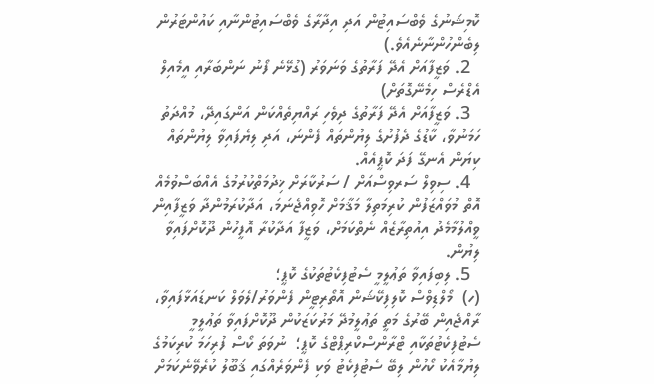ކޮމިޝަނުގެ ވެބްސައިޓުން އަދި އިދާރާގެ ވެބްސައިޓުންނާއި ކައުންޓަރުން ލިބެންހުންނާނެއެވެ.)
  2. ވަޒީފާއަށް އެދޭ ފަރާތުގެ ވަނަވަރު (ގުޅޭނެ ފޯނު ނަންބަރާއި އީމެއިލް އެޑްރެސް ހިމެނޭގޮތަށް)
  3. ވަޒީފާއަށް އެދޭ ފަރާތުގެ ދިވެހި ރައްޔިތެއްކަން އަންގައިދޭ، މުއްދަތު ހަމަނުވާ، ކާޑުގެ ދެފުށުގެ ލިޔުންތައް ފެންނަ، އަދި ލިޔެފައިވާ ލިޔުންތައް ކިޔަން އެނގޭ ފަދަ ކޮޕީއެއް.
  4. ސިވިލް ސަރވިސްއަށް / ސަރުކާރަށް ޚިދުމަތްކުރުމުގެ އެއްބަސްވުމެއް އޮތް މުވައްޒަފުން ކުރިމަތިލާ މަޤާމަށް ހޮވިއްޖެނަމަ، އަދާކުރަމުންދާ ވަޒީފާއިން ވީއްލުމާމެދު އިއުތިރާޒެއް ނެތްކަމަށް، ވަޒީފާ އަދާކުރާ އޮފީހުން ދޫކޮށްފައިވާ ލިޔުން.
  5. ލިބިފައިވާ ތަޢުލީމީ ސެޓުފިކެޓުތަކުގެ ކޮޕީ؛
(ހ)  މޯލްޑިވްސް ކޮލިފިކޭޝަން އޮތޯރިޓީން ފެންވަރު/ލެވަލް ކަނޑައަޅާފައިވާ، ރާއްޖެއިން ބޭރުގެ މަތީ ތަޢުލީމުދޭ މަރުކަޒަކުން ދޫކޮށްފައިވާ ތަޢުލީމީ ސެޓުފިކެޓުތަކާއި ޓްރާންސްކްރިޕްޓްގެ ކޮޕީ؛  ނުވަތަ ކޯސް ފުރިހަމަ ކުރިކަމުގެ ލިޔުމާއެކު ކޯހުން ލިބޭ ސެޓުފިކެޓު ވަކި ފެންވަރެއްގައި ޤަބޫލު ކުރެވޭނެކަމަށް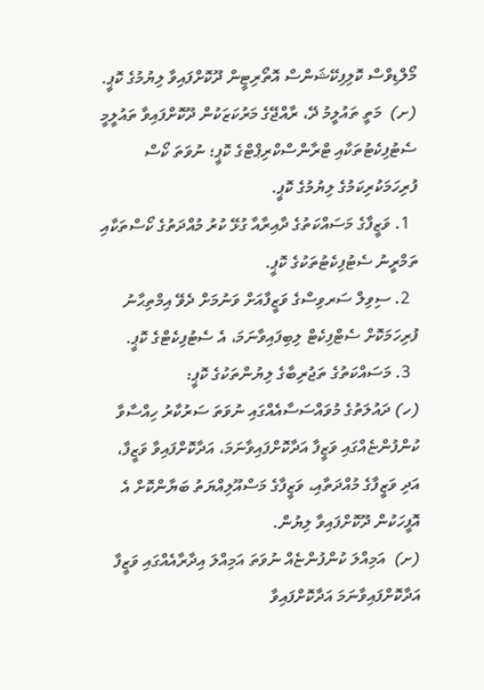މޯލްޑިވްސް ކޮލިފިކޭޝަންސް އޮތޯރިޓީން ދޫކޮށްފައިވާ ލިޔުމުގެ ކޮޕީ.
(ށ)  މަތީ ތައުލީމު ދޭ، ރާއްޖޭގެ މަރުކަޒަކުން ދޫކޮށްފައިވާ ތައުލީމީ ސެޓުފިކެޓުތަކާއި ޓްރާންސްކްރިޕްޓްގެ ކޮޕީ؛ ނުވަތަ ކޯސް ފުރިހަމަކުރިކަމުގެ ލިޔުމުގެ ކޮޕީ.
  1. ވަޒީފާގެ މަސައްކަތުގެ ދާއިރާއާ ގުޅޭ ކުރު މުއްދަތުގެ ކޯސްތަކާއި ތަމްރީނު ސެޓުފިކެޓުތަކުގެ ކޮޕީ.
  2. ސިވިލް ސަރވިސްގެ ވަޒީފާއަށް ވަނުމަށް ދެވޭ އިމްތިޙާނު ފުރިހަމަކޮށް ސެޓްފިކެޓް ލިބިފައިވާނަމަ، އެ ސެޓުފިކެޓްގެ ކޮޕީ.
  3. މަސައްކަތުގެ ތަޖުރިބާގެ ލިޔުންތަކުގެ ކޮޕީ:
(ހ) ދައުލަތުގެ މުވައްސަސާއެއްގައި ނުވަތަ ސަރުކާރު ހިއްސާވާ ކުންފުންޏެއްގައި ވަޒީފާ އަދާކޮށްފައިވާނަމަ، އަދާކޮށްފައިވާ ވަޒީފާ، އަދި ވަޒީފާގެ މުއްދަތާއި، ވަޒީފާގެ މަސްއޫލިއްޔަތު ބަޔާންކޮށް އެ އޮފީހަކުން ދޫކޮށްފައިވާ ލިޔުން.
(ށ)  އަމިއްލަ ކުންފުންޏެއް ނުވަތަ އަމިއްލަ އިދާރާއެއްގައި ވަޒީފާ އަދާކޮށްފައިވާނަމަ އަދާކޮށްފައިވާ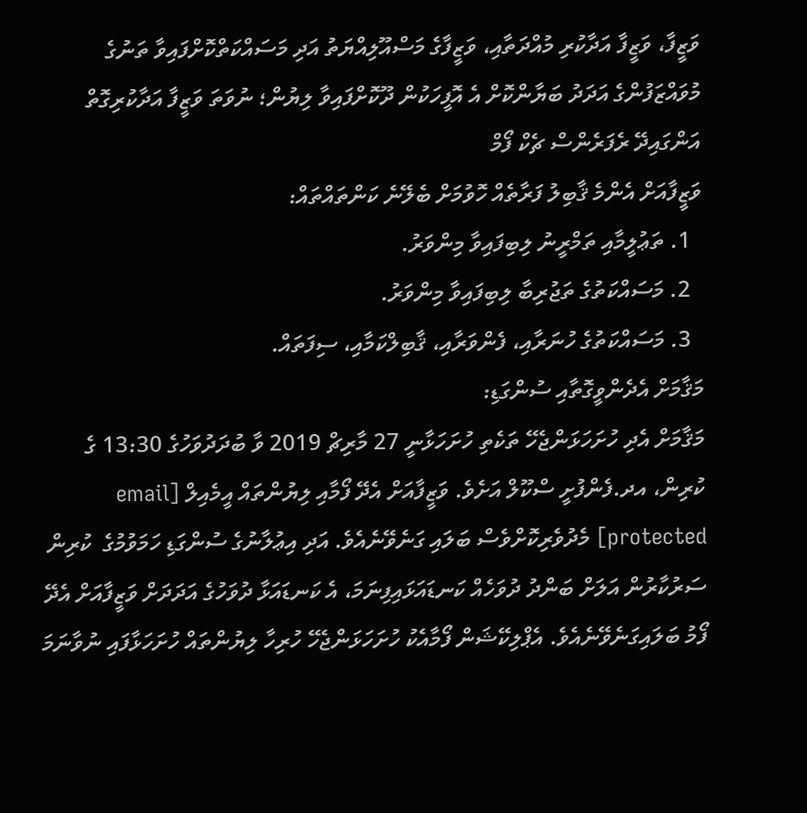ވަޒީފާ، ވަޒީފާ އަދާކުރި މުއްދަތާއި، ވަޒީފާގެ މަސްއޫލިއްޔަތު އަދި މަސައްކަތްކޮށްފައިވާ ތަނުގެ މުވައްޒަފުންގެ އަދަދު ބަޔާންކޮށް އެ އޮފީހަކުން ދޫކޮށްފައިވާ ލިޔުން؛ ނުވަތަ ވަޒީފާ އަދާކުރިގޮތް އަންގައިދޭ ރެފަރެންސް ޗެކް ފޯމް
ވަޒީފާއަށް އެންމެ ޤާބިލު ފަރާތެއް ހޮވުމަށް ބެލޭނެ ކަންތައްތައް:
  1. ތަޢުލީމާއި ތަމްރީނު ލިބިފައިވާ މިންވަރު.
  2. މަސައްކަތުގެ ތަޖުރިބާ ލިބިފައިވާ މިންވަރު.
  3. މަސައްކަތުގެ ހުނަރާއި، ފެންވަރާއި، ޤާބިލްކަމާއި، ސިފަތައް.
މަޤާމަށް އެދެންވީގޮތާއި ސުންގަޑި:
މަޤާމަށް އެދި ހުށަހަޅަންޖެހޭ ތަކެތި ހުށަހަޅާނީ 27 މާރިޗް 2019 ވާ ބުދަދުވަހުގެ 13:30 ގެ ކުރިން، އދ.ފެންފުށީ ސްކޫލް އަށެވެ. ވަޒީފާއަށް އެދޭ ފޯމާއި ލިޔުންތައް އީމެއިލް [email protected] މެދުވެރިކޮށްވެސް ބަލައި ގަނެވޭނެއެވެ. އަދި އިޢުލާނުގެ ސުންގަޑި ހަމަވުމުގެ  ކުރިން ސަރުކާރުން އަލަށް ބަންދު ދުވަހެއް ކަނޑައަޅައިފިނަމަ، އެ ކަނޑައަޅާ ދުވަހުގެ އަދަދަށް ވަޒީފާއަށް އެދޭ ފޯމު ބަލައިގަނެވޭނެއެވެ. އެޕްލިކޭޝަން ފޯމާއެކު ހުށަހަޅަންޖެހޭ ހުރިހާ ލިޔުންތައް ހުށަހަޅާފައި ނުވާނަމަ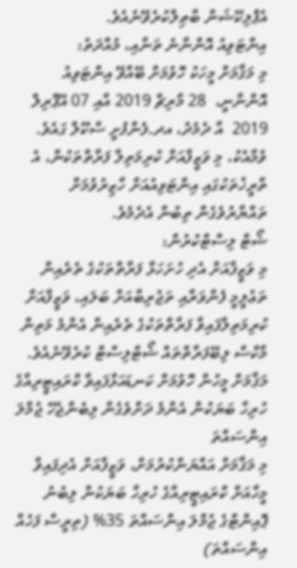އެޕްލިކޭޝަން ބާޠިލްކުރެވޭނެއެވެ.
އިންޓަވިއު އޮންނާނެ ތަނާއި، މުއްދަތު:
މި މަޤާމަށް މީހަކު ހޮވުމަށް ބޭއްވޭ އިންޓަވިއު އޮންނާނީ،  28 މާރިޗް 2019 އާއި 07 އޭޕްރިލް 2019  އާ ދެމެދު، އދ.ފެންފުށީ ސްކޫލް ގައެވެ. ވުމާއެކު، މި ވަޒީފާއަށް ކުރިމަތިލާ ފަރާތްތަކުން، އެ ތާރީޚުތަކުގައި އިންޓަވިއުއަށް ހާޒިރުވުމަށް ތައްޔާރުވެގެން ތިބުން އެދެމެވެ.
ޝޯޓް ލިސްޓްކުރުން:
މި ވަޒީފާއަށް އެދި ހުށަހަޅާ ފަރާތްތަކުގެ ތެރެއިން ތަޢުލީމީ ފެންވަރާއި ތަޖުރިބާއަށް ބަލައި، ވަޒީފާއަށް ކުރިމަތިލާފައިވާ ފަރާތްތަކުގެ ތެރެއިން އެންމެ މަތިން މާކްސް ލިބޭފަރާތްތައް ޝޯޓްލިސްޓް ކުރެވޭނެއެވެ.
މަޤާމަށް މީހުން ހޮވުމަށް ކަނޑައަޅާފައިވާ ކްރައިޓީރިއާގެ ހުރިހާ ބަޔަކުން އެންމެ ދަށްވެގެން ލިބެންޖެހޭ ޖުމްލަ އިންސައްތަ
މި މަޤާމަށް އައްޔަންކުރުމަށް، ވަޒީފާއަށް އެދިފައިވާ މީހާއަށް ކްރައިޓީރިއާގެ ހުރިހާ ބަޔަކުން ލިބުނު ޕޮއިންޓްގެ ޖުމްލަ އިންސައްތަ 35% (ތިރީސް ފަހެއް އިންސައްތަ)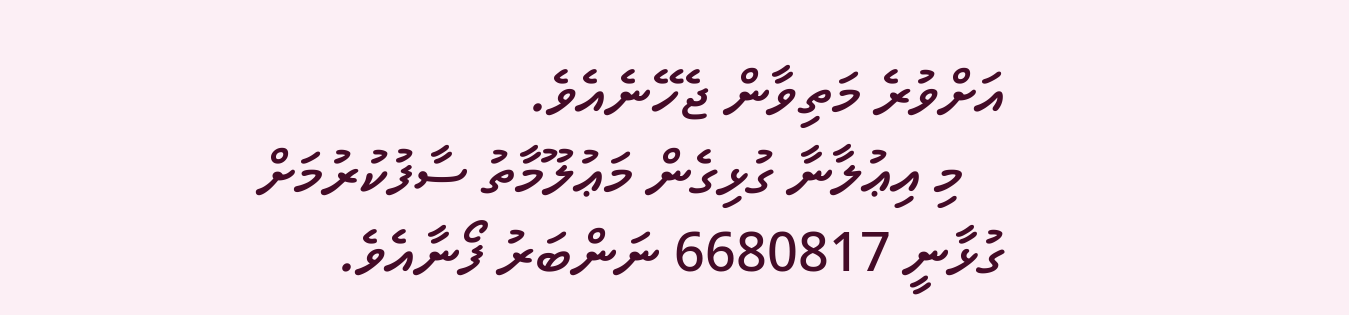އަށްވުރެ މަތިވާން ޖެހޭނެއެވެ.
   މި އިޢުލާނާ ގުޅިގެން މަޢުލޫމާތު ސާފުކުރުމަށް ގުޅާނީ 6680817 ނަންބަރު ފޯނާއެވެ.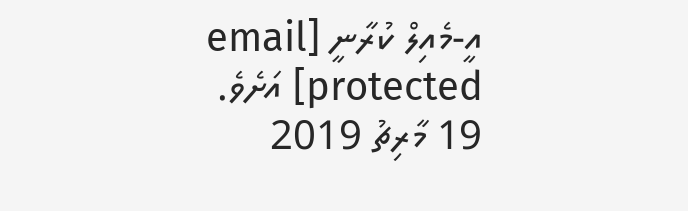އީ-މެއިލް ކުރާނީ [email protected] އަށެވެ.
19 މާރިޗު 2019